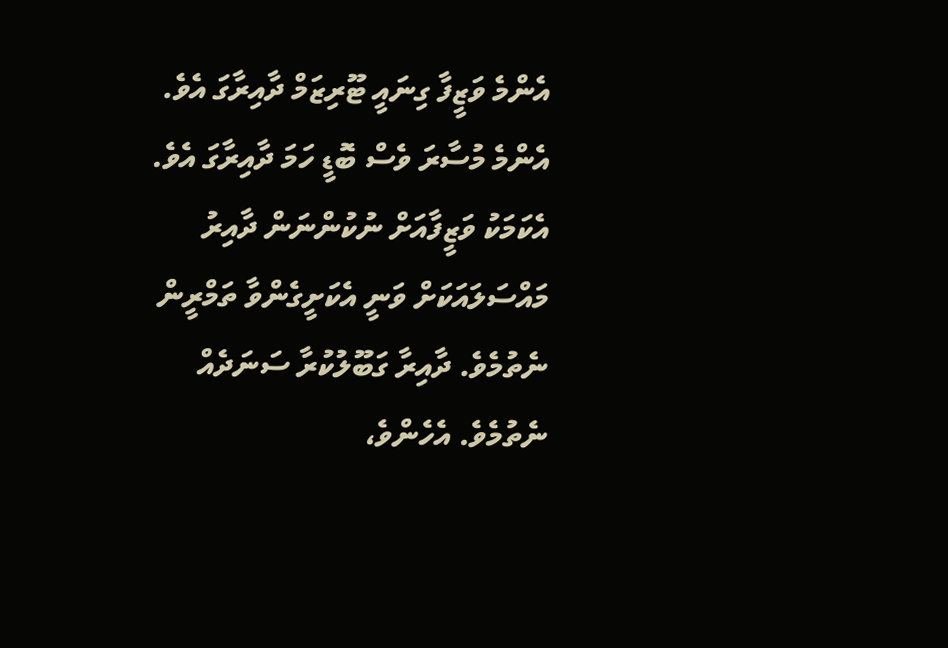އެންމެ ވަޒީފާ ގިނައީ ޓޫރިޒަމް ދާއިރާގަ އެވެ. އެންމެ މުސާރަ ވެސް ބޮޑީ ހަމަ ދާއިރާގަ އެވެ. އެކަމަކު ވަޒީފާއަށް ނުކުންނަން ދާއިރު މައްސަލައަކަށް ވަނީ އެކަށީގެންވާ ތަމްރީން ނެތުމެވެ. ދާއިރާ ގަބޫލުކުރާ ސަނަދެއް ނެތުމެވެ. އެހެންވެ،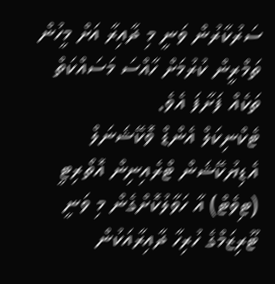ސަރުކާރުން ވަނީ މި ދާއިރާ އަށް މީހުން ތަމްރީން ކުރުމަށް ހާއްސަ މަސައްކަތް ތަކެއް ފަށާފަ އެވެ.
ޓެކްނިކަލް އެންޑް ވޮކޭޝަނަލް އެޑިޔުކޭޝަން ޓްރެއިނިން އޮތޯރިޓީ (ޓިވެޓް) އާ ހަވާލުކޮށްގެން މި ވަނީ ޓޫރިޒަމްގެ ހުރިހާ ދާއިރާއަކުން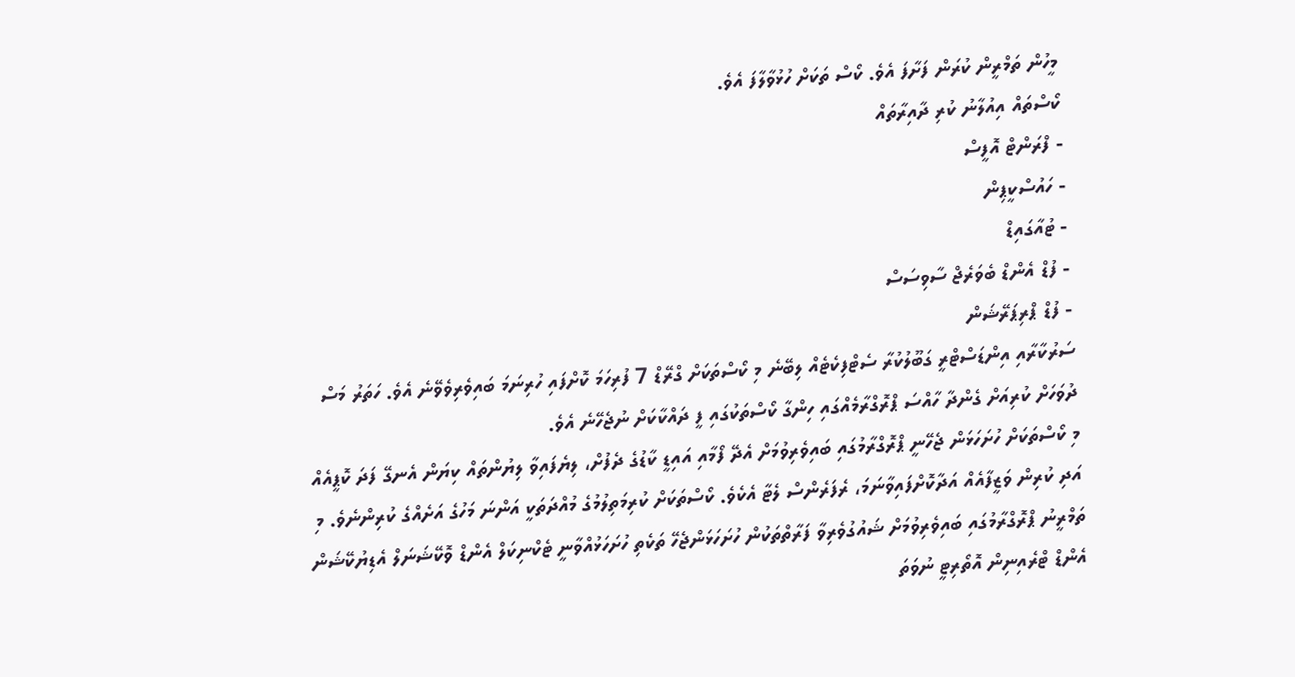މީހުން ތަމްރީން ކުރަން ފަށާފަ އެވެ. ކޯސް ތަކަށް ހުޅުވާލާފަ އެވެ.
ކޯސްތައް އިއުލާނު ކުރި ދާއިރާތައް
- ފްރަންޓް އޮފީސް
- ހައުސްކީޕިން
- ޓުއާގައިޑް
- ފުޑް އެންޑް ބެވަރެޖް ސާވިސަސް
- ފުޑް ޕްރިޕަރޭޝަން
ސަރުކާރާއި އިންޑަސްޓްރީ ގަބޫލުކުރާ ސެޓްފިކެޓެއް ލިބޭނެ މި ކޯސްތަކަށް ގްރޭޑް 7 ފުރިހަމަ ކޮށްފައި ހުރިނަމަ ބައިވެރިވެވޭނެ އެވެ. ހަތަރު މަސް ދުވަހަށް ކުރިއަށް ގެންދާ ހާއްސަ ޕްރޮގްރާމެއްގައި ހިންގާ ކޯސްތަކުގައި ފީ ދައްކާކަށް ނުޖެހޭނެ އެވެ.
މި ކޯސްތަކަށް ހުށަހަޅަން ޖެހޭނީ ޕްރޮގްރާމުގައި ބައިވެރިވުމަށް އެދޭ ފޯމާއި އައިޑީ ކާޑުގެ ދެފުށް، ލިޔެފައިވާ ލިޔުންތައް ކިޔަން އެނގޭ ފަދަ ކޮޕީއެއް އަދި ކުރިން ވަޒީފާއެއް އަދާކޮށްފައިވާނަމަ، ރެފަރެންސް ލެޓާ އެކެވެ. ކޯސްތަކަށް ކުރިމަތިލުމުގެ މުއްދަތަކީ އަންނަ މަހުގެ އަށެއްގެ ކުރިންނެވެ. މި ތަމްރީނު ޕްރޮގްރާމުގައި ބައިވެރިވުމަށް ޝައުގުވެރިވާ ފަރާތްތަކުން ހުށަހަޅަންޖެހޭ ތަކެތި ހުށަހަޅުއްވާނީ ޓެކްނިކަލް އެންޑް ވޮކޭޝަނަލް އެޑިޔުކޭޝަން އެންޑް ޓްރެއިނިން އޮތޯރިޓީ ނުވަތަ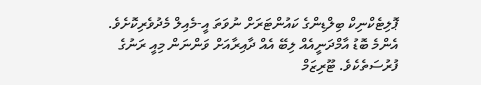ޕޮލިޓެކްނިކް ބިލްޑިންގެ ކައުންޓަރަށް ނުވަތަ އީ-މެއިލް މެދުވެރިކޮށެވެ.
އެންމެ ބޮޑު އާމްދަނީއެއް ލިބޭ އެއް ދާއިރާއަށް ވަންނަން މިއީ ރަނުގެ ފުރުސަތެކެވެ. ޓޫރިޒަމް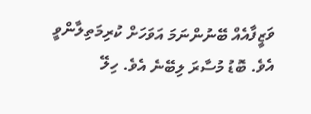ވަޒީފާއެއް ބޭނުންނަމަ އަވަހަށް ކުރިމަތިލާންވީ އެވެ. ބޮޑު މުސާރަ ލިބޭނެ އެވެ. ހިލޭ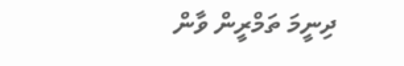ދިނީމަ ތަމްރީން ވާން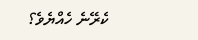ކެރޭނެ ހެއްޔެވެ؟